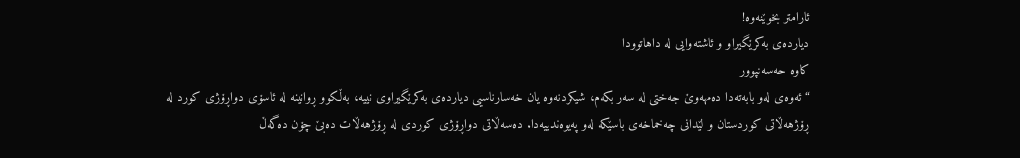ئارامتر بخوێنەوە!
دیاردەی بەکرێگیراو و ئاشتەوایی لە داهاتوودا
کاوە حەسەنپوور
“ئەوەی لەو بابەتەدا دەمهەوێ جەختی لە سەر بکەم، شیکردنەوە یان خەسارناسیی دیاردەی بەکرێگیراوی نییە، بەڵکوو ڕوانینە لە ئاسۆی دواڕۆژی کورد لە ڕۆژهەڵاتی کوردستان و لێدانی چەخماخەی باسێکە لەو پەیوەندییەدا. دەسەڵاتی دواڕۆژی کوردی لە ڕۆژهەڵات دەبێ چۆن دەگەڵ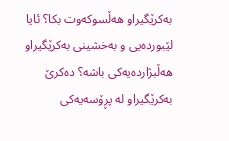بەکرێگیراو هەڵسوکەوت بکا؟ ئایا لێبوردەیی و بەخشینی بەکرێگیراو هەڵبژاردەیەکی باشە؟ دەکرێ بەکرێگیراو لە پڕۆسەیەکی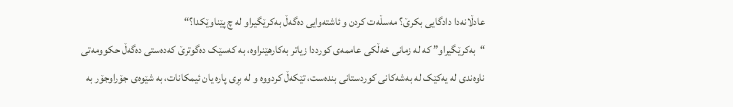عادڵانەدا دادگایی بکرێ؟ مەسڵەت کردن و ئاشتەوایی دەگەڵ بەکرێگیراو لە چ پێناوێکدا؟“
“بەکرێگیراو” کە لە زمانی خەڵکی عاممەی کورددا زیاتر بەکارهێنراوە، بە کەسێک دەگوترێ کەدەستی دەگەڵ حکوومەتی ناوەندی لە یەکێک لە بەشەکانی کوردستانی بندەست، تێکەڵ کردووە و لە بڕی پارە یان ئیمکانات، بە شێوەی جۆراوجۆر بە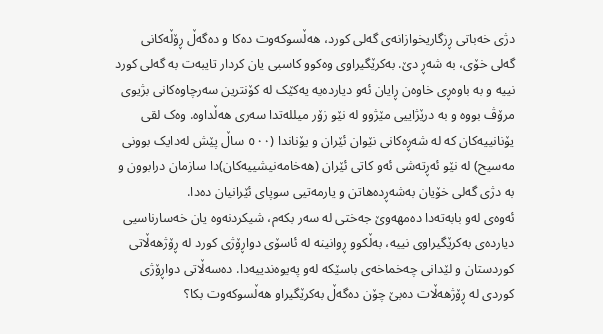دژی خەباتی ڕزگاریخوازانەی گەلی کورد، هەڵسوکەوت دەکا و دەگەڵ ڕۆڵەکانی گەلی خۆی، بە شەڕ دێ. بەکرێگیراوی وەکوو کاسبی یان کردار تایبەت بە گەلی کورد نییە و بە باوەڕی خاوەن ڕایان ئەو دیاردەیە یەکێک لە کۆنترین سەرچاوەکانی بژیوی مرۆڤ بووە و بە درێژاییی مێژوو لە نێو زۆر میللەتدا سەری هەڵداوە. وەک لقی یۆنانییەکان کە لە شەڕەکانی نێوان ئێران و یۆناندا (٥٠٠ ساڵ پێش لەدایک بوونی مەسیح) لە نێو ئەڕتەشی ئەو کاتی ئێران (هەخامەنیشییەکان)دا سازمان درابوون و بە دژی گەلی خۆیان بەشەڕدەهاتن و یارمەتیی سوپای ئێرانیان دەدا.
ئەوەی لەو بابەتەدا دەمهەوێ جەختی لە سەر بکەم، شیکردنەوە یان خەسارناسیی دیاردەی بەکرێگیراوی نییە، بەڵکوو ڕوانینە لە ئاسۆی دواڕۆژی کورد لە ڕۆژهەڵاتی کوردستان و لێدانی چەخماخەی باسێکە لەو پەیوەندییەدا. دەسەڵاتی دواڕۆژی کوردی لە ڕۆژهەڵات دەبێ چۆن دەگەڵ بەکرێگیراو هەڵسوکەوت بکا؟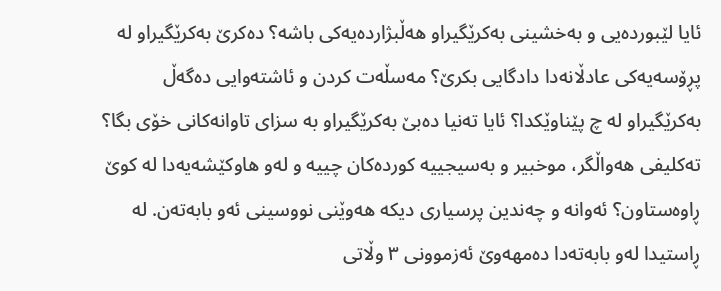ئایا لێبوردەیی و بەخشینی بەکرێگیراو هەڵبژاردەیەکی باشە؟ دەکرێ بەکرێگیراو لە پڕۆسەیەکی عادڵانەدا دادگایی بکرێ؟ مەسڵەت کردن و ئاشتەوایی دەگەڵ بەکرێگیراو لە چ پێناوێکدا؟ ئایا تەنیا دەبێ بەکرێگیراو بە سزای تاوانەکانی خۆی بگا؟ تەکلیفی هەواڵگر، موخبیر و بەسیجییە کوردەکان چییە و لەو هاوکێشەیەدا لە کوێ ڕاوەستاون؟ ئەوانە و چەندین پرسیاری دیکە هەوێنی نووسینی ئەو بابەتەن. لە ڕاستیدا لەو بابەتەدا دەمهەوێ ئەزموونی ٣ وڵاتی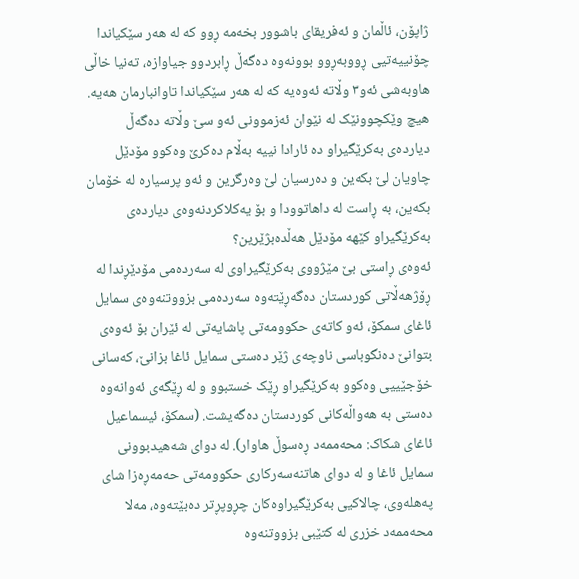ژاپۆن، ئاڵمان و ئەفریقای باشوور بخەمە ڕوو کە لە هەر سێکیاندا چۆنییەتیی ڕووبەڕوو بوونەوە دەگەڵ ڕابردوو جیاوازە، تەنیا خاڵی هاوبەشی ئەو٣ وڵاتە ئەوەیە کە لە هەر سێکیاندا تاوانبارمان هەیە. هیچ وێکچوونێک لە نێوان ئەزموونی ئەو سێ وڵاتە دەگەڵ دیاردەی بەکرێگیراو دە ئارادا نییە بەڵام دەکرێ وەکوو مۆدێل چاویان لێ بکەین و دەرسیان لێ وەرگرین و ئەو پرسیارە لە خۆمان بکەین، بە ڕاست لە داهاتوودا و بۆ یەکلاکردنەوەی دیاردەی بەکرێگیراو کێهە مۆدێل هەڵدەبژێرین؟
ئەوەی ڕاستی بێ مێژووی بەکرێگیراوی لە سەردەمی مۆدێڕندا لە ڕۆژهەڵاتی کوردستان دەگەڕێتەوە سەردەمی بزووتنەوەی سمایل ئاغای سمکۆ، ئەو کاتەی حکوومەتی پاشایەتی لە ئێران بۆ ئەوەی بتوانێ دەنگوباسی ناوچەی ژێر دەستی سمایل ئاغا بزانێ، کەسانی خۆجێییی وەکوو بەکرێگیراو ڕێک خستبوو و لە ڕێگەی ئەوانەوە دەستی بە هەواڵەکانی کوردستان دەگەیشت. (سمکۆ، ئیسماعیل ئاغای شکاک: محەممەد ڕەسوڵ هاوار). لە دوای شەهیدبوونی سمایل ئاغا و لە دوای هاتنەسەرکاری حکوومەتی حەمەڕەزا شای پەهلەوی، چالاکیی بەکرێگیراوەکان چڕوپڕتر دەبێتەوە، مەلا محەممەد خزری لە کتێبی بزووتنەوە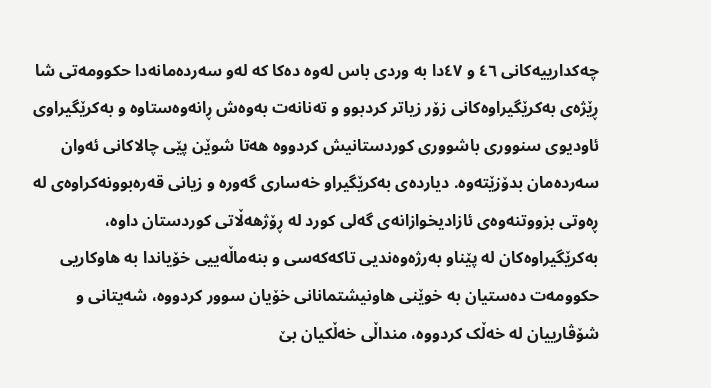چەکدارییەکانی ٤٦ و ٤٧دا بە وردی باس لەوە دەکا کە لەو سەردەمانەدا حکوومەتی شا ڕێژەی بەکرێگیراوەکانی زۆر زیاتر کردبوو و تەنانەت بەوەش ڕانەوەستاوە و بەکرێگیراوی ئاودیوی سنووری باشووری کوردستانیش کردووە هەتا شوێن پێی چالاکانی ئەوان سەردەمان بدۆزێتەوە. دیاردەی بەکرێگیراو خەساری گەورە و زیانی قەرەبوونەکراوەی لە ڕەوتی بزووتنەوەی ئازادیخوازانەی گەلی کورد لە ڕۆژهەڵاتی کوردستان داوە، بەکرێگیراوەکان لە پێناو بەرژەوەندیی تاکەکەسی و بنەماڵەییی خۆیاندا بە هاوکاریی حکوومەت دەستیان بە خوێنی هاونیشتمانانی خۆیان سوور کردووە، شەیتانی و شۆڤارییان لە خەڵک کردووە، منداڵی خەڵکیان بێ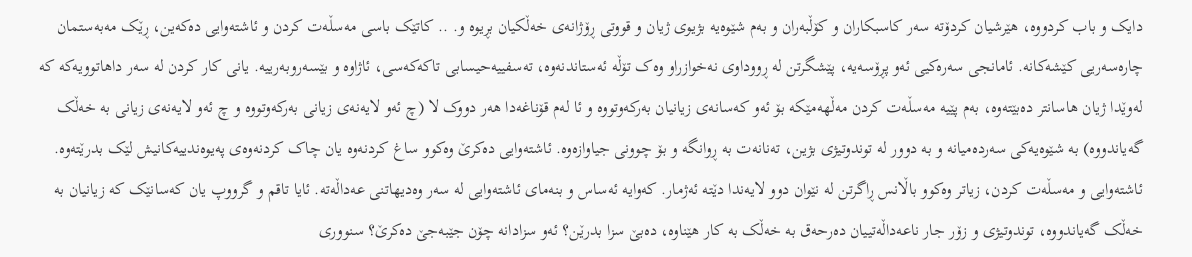دایک و باب کردووە، هێرشیان کردۆتە سەر کاسبکاران و کۆڵبەران و بەم شێوەیە بژیوی ژیان و قووتی ڕۆژانەی خەڵکیان بڕیوە و. .. کاتێک باسی مەسڵەت کردن و ئاشتەوایی دەکەین، ڕێک مەبەستمان چارەسەریی کێشەکانە. ئامانجی سەرەکیی ئەو پڕۆسەیە، پێشگرتن لە ڕووداوی نەخوازراو وەک تۆڵە ئەستاندنەوە، تەسفییەحیسابی تاکەکەسی، ئاژاوە و بێسەروبەرییە. یانی کار کردن لە سەر داهاتوویەکە کە لەوێدا ژیان هاسانتر دەبێتەوە، بەم پێیە مەسڵەت کردن مەڵهەمێکە بۆ ئەو کەسانەی زیانیان بەرکەوتووە و ئا لەم قۆناغەدا هەر دووک لا (چ ئەو لایەنەی زیانی بەرکەوتووە و چ ئەو لایەنەی زیانی بە خەڵک گەیاندووە) بە شێوەیەکی سەردەمیانە و بە دوور لە توندوتیژی بژین، تەنانەت بە ڕوانگە و بۆ چوونی جیاوازەوە. ئاشتەوایی دەکرێ وەکوو ساغ کردنەوە یان چاک کردنەوەی پەیوەندییەکانیش لێک بدرێتەوە. ئاشتەوایی و مەسڵەت کردن، زیاتر وەکوو باڵانس ڕاگرتن لە نێوان دوو لایەندا دێتە ئەژمار. کەوایە ئەساس و بنەمای ئاشتەوایی لە سەر وەدیهاتنی عەداڵەتە. ئایا تاقم و گرووپ یان کەسانێک کە زیانیان بە خەڵک گەیاندووە، توندوتیژی و زۆر جار ناعەداڵەتییان دەرحەق بە خەڵک بە کار هێناوە، دەبێ سزا بدرێن؟ ئەو سزادانە چۆن جێبەجێ دەکرێ؟ سنووری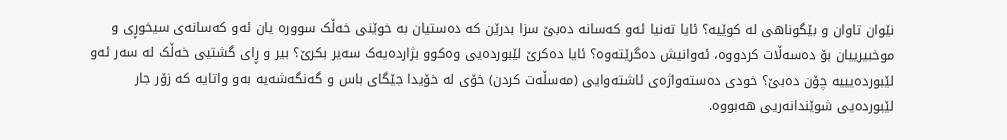نێوان تاوان و بێگوناهی لە کوێیە؟ ئایا تەنیا ئەو کەسانە دەبێ سزا بدرێن کە دەستیان بە خوێنی خەڵک سوورە یان ئەو کەسانەی سیخوڕی و موخبیرییان بۆ دەسەڵات کردووە، ئەوانیش دەگرێتەوە؟ ئایا دەکرێ لێبوردەیی وەکوو بژاردەیەک سەیر بکرێ؟ بیر و ڕای گشتیی خەڵک لە سەر ئەو لێبوردەیییە چۆن دەبێ؟ خودی دەستەواژەی ئاشتەوایی (مەسڵەت کردن) خۆی لە خۆیدا جێگای باس و گەنگەشەیە بەو واتایە کە زۆر جار لێبوردەیی شوێندانەریی هەبووە.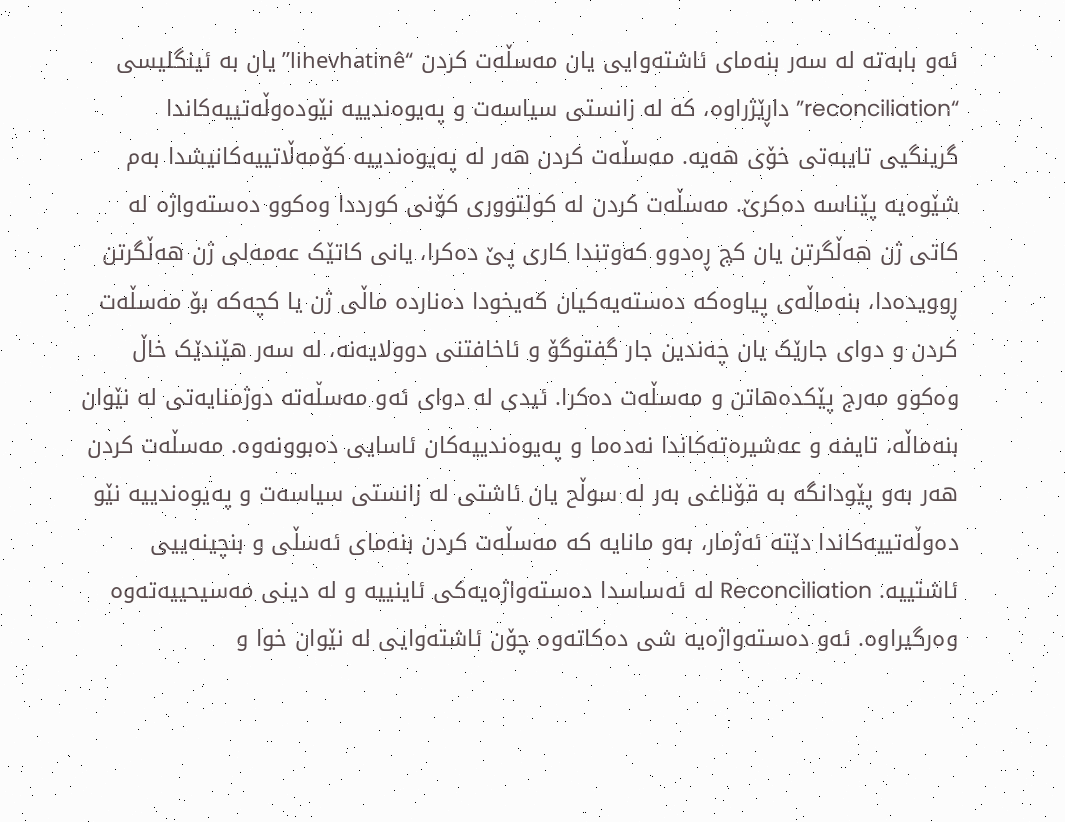ئەو بابەتە لە سەر بنەمای ئاشتەوایی یان مەسڵەت کردن “lihevhatinê” یان بە ئینگلیسی “reconciliation” داڕێژراوە، کە لە زانستی سیاسەت و پەیوەندییە نێودەوڵەتییەکاندا گرینگیی تایبەتی خۆی هەیە. مەسڵەت کردن هەر لە پەیوەندییە کۆمەڵاتییەکانیشدا بەم شێوەیە پێناسە دەکرێ. مەسڵەت کردن لە کولتووری کۆنی کورددا وەکوو دەستەواژە لە کاتی ژن هەڵگرتن یان کچ ڕەدوو کەوتندا کاری پێ دەکرا، یانی کاتێک عەمەلی ژن هەڵگرتن ڕوویدەدا، بنەماڵەی پیاوەکە دەستەیەکیان کەیخودا دەناردە ماڵی ژن یا کچەکە بۆ مەسڵەت کردن و دوای جارێک یان چەندین جار گفتوگۆ و ئاخافتنی دوولایەنە، لە سەر هێندێک خاڵ وەکوو مەرج پێکدەهاتن و مەسڵەت دەکرا. ئیدی لە دوای ئەو مەسڵەتە دوژمنایەتی لە نێوان بنەماڵە، تایفە و عەشیرەتەکاندا نەدەما و پەیوەندییەکان ئاسایی دەبوونەوە. مەسڵەت کردن هەر بەو پێودانگە بە قۆناغی بەر لە سوڵح یان ئاشتی لە زانستی سیاسەت و پەیوەندییە نێو دەوڵەتییەکاندا دێتە ئەژمار، بەو مانایە کە مەسڵەت کردن بنەمای ئەسڵی و بنچینەییی ئاشتییە. Reconciliation لە ئەساسدا دەستەواژەیەکی ئاینییە و لە دینی مەسیحییەتەوە وەرگیراوە. ئەو دەستەواژەیە شی دەکاتەوە چۆن ئاشتەوایی لە نێوان خوا و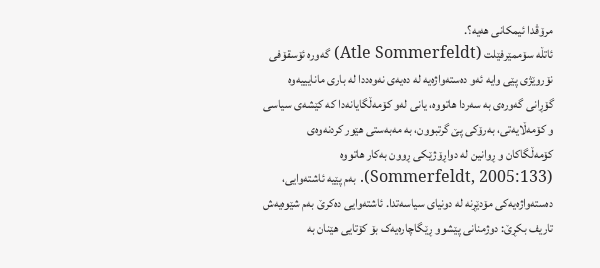مرۆڤدا ئیمکانی هەیە؟.
ئاتڵە سۆممێرفێلت (Atle Sommerfeldt) گەورە ئۆسقۆفی نۆروێژی پێی وایە ئەو دەستەواژەیە لە دەیەی نەوەددا لە باری مانایییەوە گۆڕانی گەورەی بە سەردا هاتووە، یانی لەو کۆمەڵگایانەدا کە کێشەی سیاسی و کۆمەڵایەتی، بەرۆکی پێ گرتبوون، بە مەبەستی هێور کردنەوەی کۆمەڵگاکان و ڕوانین لە دواڕۆژێکی ڕوون بەکار هاتووە (Sommerfeldt, 2005:133). بەم پێیە ئاشتەوایی، دەستەواژەیەکی مۆدێڕنە لە دونیای سیاسەتدا. ئاشتەوایی دەکرێ بەم شێوەیەش تاریف بکڕێ: دوژمنانی پێشوو ڕێگاچارەیەک بۆ کۆتایی هێنان بە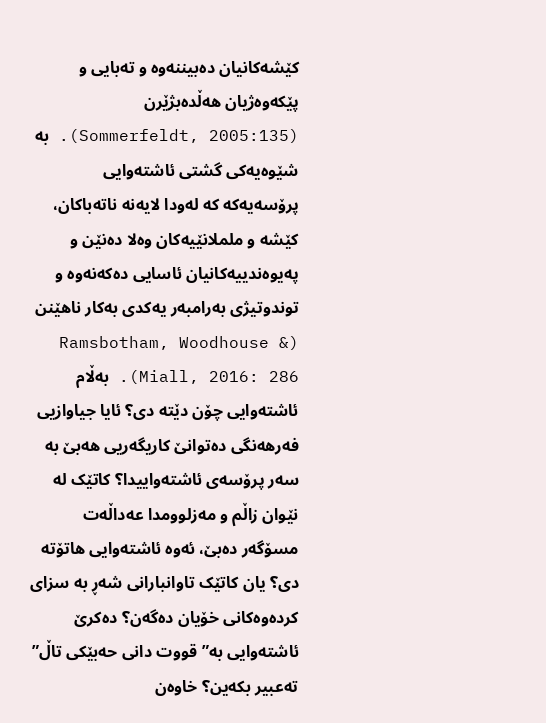کێشەکانیان دەبیننەوە و تەبایی و پێکەوەژیان هەڵدەبژێرن (Sommerfeldt, 2005:135). بە شێوەیەکی گشتی ئاشتەوایی پرۆسەیەکە کە لەودا لایەنە ناتەباکان، کێشە و ململانێیەکان وەلا دەنێن و پەیوەندییەکانیان ئاسایی دەکەنەوە و توندوتیژی بەرامبەر یەکدی بەکار ناهێنن (Ramsbotham, Woodhouse & Miall, 2016: 286). بەڵام ئاشتەوایی چۆن دێتە دی؟ ئایا جیاوازیی فەرهەنگی دەتوانێ کاریگەریی هەبێ بە سەر پرۆسەی ئاشتەواییدا؟ کاتێک لە نێوان زاڵم و مەزلوومدا عەداڵەت مسۆگەر دەبێ، ئەوە ئاشتەوایی هاتۆتە دی؟ یان کاتێک تاوانبارانی شەڕ بە سزای کردەوەکانی خۆیان دەگەن؟ دەکرێ ئاشتەوایی بە”قووت دانی حەبێکی تاڵ” تەعبیر بکەین؟ خاوەن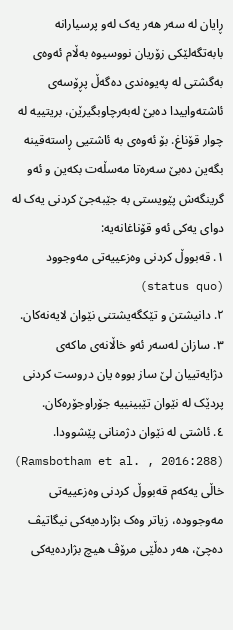ڕایان لە سەر هەر یەک لەو پرسیارانە بابەتگەلێکی زۆریان نووسیوە بەڵام ئەوەی بەگشتی لە پەیوەندی دەگەڵ پڕۆسەی ئاشتەواییدا دەبێ لەبەرچاوبگیرێن، بریتییە لە چوار قۆناغ. بۆ ئەوەی بە ئاشتیی ڕاستەقینە بگەین دەبێ سەرەتا مەسڵەت بکەین و ئەو گرینگەش پێویستی بە جێبەجێ کردنی یەک لە دوای یەکی ئەو قۆناغانەیە:
١. قەبووڵ کردنی وەزعییەتی مەوجوود (status quo)
٢. دانیشتن و تێکگەیشتنی نێوان لایەنەکان.
٣. سازان لەسەر ئەو خاڵانەی ماکەی دژایەتییان لێ ساز بووە یان دروست کردنی پردێک لە نێوان تێبینییە جۆراوجۆرەکان.
٤. ئاشتی لە نێوان دژمنانی پێشوودا. (Ramsbotham et al. , 2016:288)
خاڵی یەکەم قەبووڵ کردنی وەزعییەتی مەوجوودە، زیاتر وەک بژاردەیەکی نیگاتیڤ دەچێ، هەر دەڵێی مرۆڤ هیچ بژاردەیەکی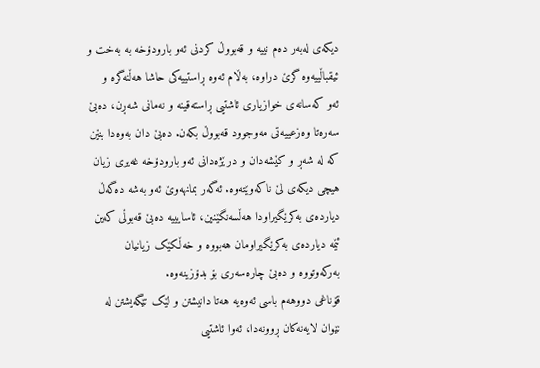دیکەی لەبەر دەم نییە و قەبووڵ کردنی ئەو بارودۆخە بە بەخت و ئیقباڵییەوە گرێ دراوە، بەڵام ئەوە ڕاستییەکی حاشا هەڵنەگرە و ئەو کەسانەی خوازیاری ئاشتیی ڕاستەقینە و نەمانی شەڕن، دەبێ سەرەتا وەزعییەتی مەوجوود قەبووڵ بکەن. دەبێ دان بەوەدا بنێن کە لە شەڕ و کێشەدان و درێژەدانی ئەو بارودۆخە غەیری زیان هیچی دیکەی لێ ناکەوێتەوە. ئەگەر بمانهەوێ ئەو بەشە دەگەڵ دیاردەی بەکرێگیراودا هەڵسەنگێنین، ئاسایییە دەبێ قەبوڵی کەین ئێمە دیاردەی بەکرێگیراومان هەبووە و خەڵکێک زیانیان بەرکەوتووە و دەبێ چارەسەری بۆ بدۆزینەوە.
قۆناغی دووهەم باسی ئەوەیە هەتا دانیشتن و لێک تێگەیشتن لە نێوان لایەنەکان ڕوونەدا، ئەوا ئاشتیی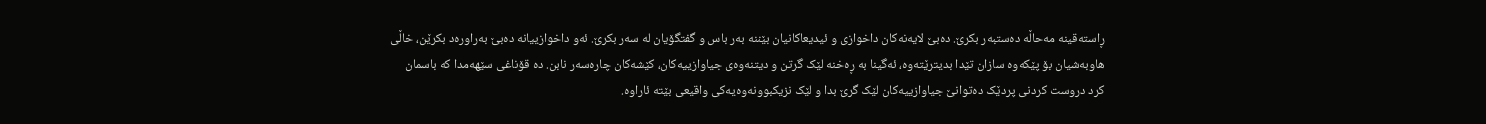ڕاستەقینە مەحاڵە دەستبەر بکرێ. دەبێ لایەنەکان داخوازی و ئیدیعاکانیان بێننە بەر باس و گفتگۆیان لە سەر بکرێ. ئەو داخوازییانە دەبێ بەراورەد بکرێن، خاڵی هاوبەشیان بۆ پێکەوە سازان تێدا بدیترێتەوە، ئەگینا بە ڕەخنە لێک گرتن و دیتنەوەی جیاوازییەکان، کێشەکان چارەسەر نابن. دە قۆناغی سێهەمدا کە باسمان کرد دروست کردنی پردێک دەتوانێ جیاوازییەکان لێک گرێ بدا و لێک نزیکبوونەوەیەکی واقیعی بێتە ئاراوە.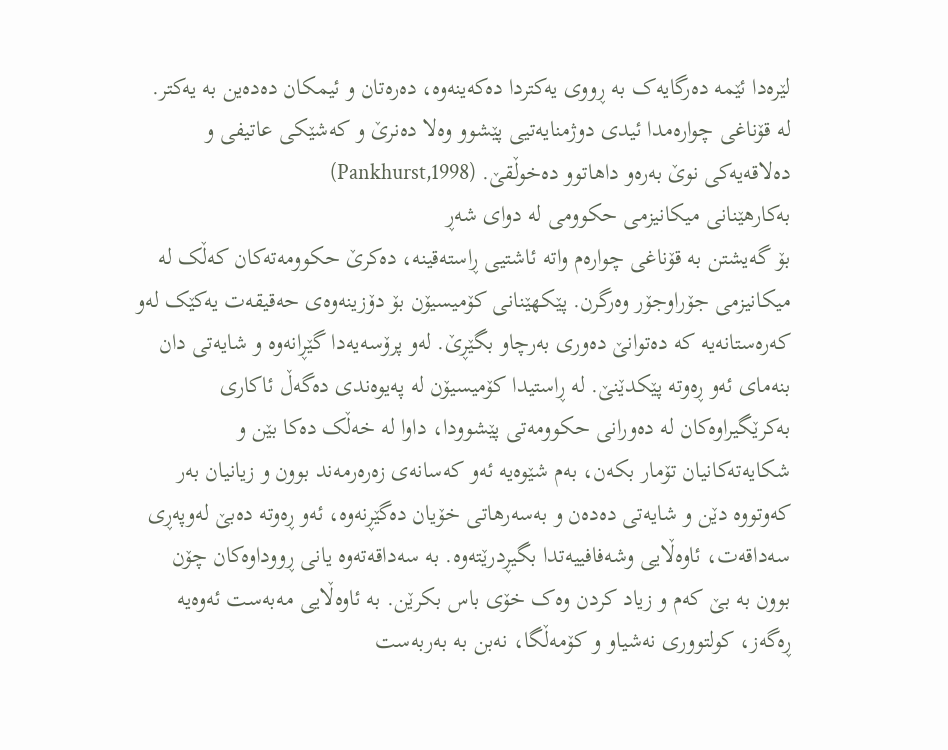لێرەدا ئێمە دەرگایەک بە ڕووی یەکتردا دەکەینەوە، دەرەتان و ئیمکان دەدەین بە یەکتر. لە قۆناغی چوارەمدا ئیدی دوژمنایەتیی پێشوو وەلا دەنرێ و کەشێکی عاتیفی و دەلاقەیەکی نوێ بەرەو داهاتوو دەخوڵقێ. (Pankhurst,1998)
بەکارهێنانی میکانیزمی حکوومی لە دوای شەڕ
بۆ گەیشتن بە قۆناغی چوارەم واتە ئاشتیی ڕاستەقینە، دەکرێ حکوومەتەکان کەڵک لە میکانیزمی جۆراوجۆر وەرگرن. پێکهێنانی کۆمیسیۆن بۆ دۆزینەوەی حەقیقەت یەکێک لەو کەرەستانەیە کە دەتوانێ دەوری بەرچاو بگێڕێ. لەو پرۆسەیەدا گێڕانەوە و شایەتی دان بنەمای ئەو ڕەوتە پێکدێنێ. لە ڕاستیدا کۆمیسیۆن لە پەیوەندی دەگەڵ ئاکاری بەکرێگیراوەکان لە دەورانی حکوومەتی پێشوودا، داوا لە خەڵک دەکا بێن و شکایەتەکانیان تۆمار بکەن، بەم شێوەیە ئەو کەسانەی زەرەرمەند بوون و زیانیان بەر کەوتووە دێن و شایەتی دەدەن و بەسەرهاتی خۆیان دەگێڕنەوە، ئەو ڕەوتە دەبێ لەوپەڕی سەداقەت، ئاوەڵایی وشەفافییەتدا بگیڕدرێتەوە. بە سەداقەتەوە یانی ڕووداوەکان چۆن بوون بە بێ کەم و زیاد کردن وەک خۆی باس بکرێن. بە ئاوەڵایی مەبەست ئەوەیە ڕەگەز، کولتووری نەشیاو و کۆمەڵگا، نەبن بە بەربەست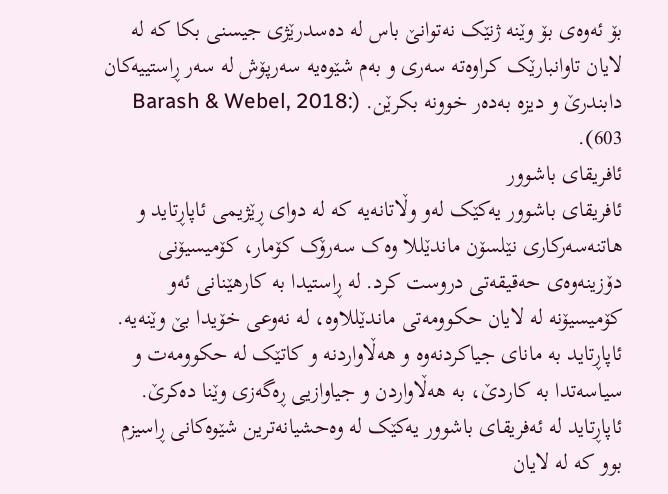بۆ ئەوەی بۆ وێنە ژنێک نەتوانێ باس لە دەسدرێژی جیسنی بکا کە لە لایان تاوانبارێک کراوەتە سەری و بەم شێوەیە سەرپۆش لە سەر ڕاستییەکان دابندرێ و دیزە بەدەر خوونە بکرێن. (Barash & Webel, 2018: 603).
ئافریقای باشوور
ئافریقای باشوور یەکێک لەو وڵاتانەیە کە لە دوای ڕێژیمی ئاپاڕتاید و هاتنەسەرکاری نێلسۆن ماندێللا وەک سەرۆک کۆمار، کۆمیسیۆنی دۆزینەوەی حەقیقەتی دروست کرد. لە ڕاستیدا بە کارهێنانی ئەو کۆمیسیۆنە لە لایان حکوومەتی ماندێللاوە، لە نەوعی خۆیدا بێ وێنەیە.
ئاپاڕتاید بە مانای جیاکردنەوە و هەڵاواردنە و کاتێک لە حکوومەت و سیاسەتدا بە کاردێ، بە هەڵاواردن و جیاوازیی ڕەگەزی وێنا دەکرێ. ئاپاڕتاید لە ئەفریقای باشوور یەکێک لە وەحشیانەترین شێوەکانی ڕاسیزم بوو کە لە لایان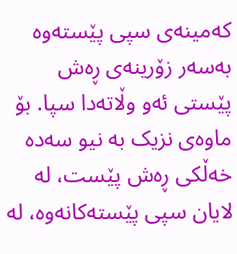کەمینەی سپی پێستەوە بەسەر زۆرینەی ڕەش پێستی ئەو وڵاتەدا سپا. بۆ ماوەی نزیک بە نیو سەدە خەڵکی ڕەش پێست، لە لایان سپی پێستەکانەوە، لە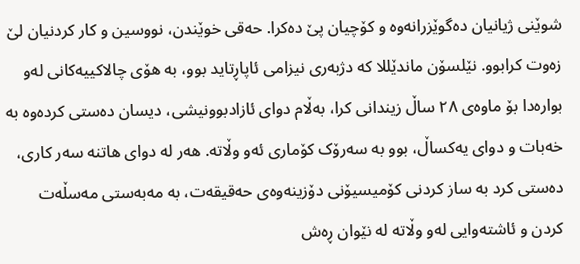شوێنی ژیانیان دەگوێزرانەوە و کۆچیان پێ دەکرا. حەقی خوێندن، نووسین و کار کردنیان لێ زەوت کرابوو. نێلسۆن ماندێللا کە دژبەری نیزامی ئاپاڕتاید بوو، بە هۆی چالاکییەکانی لەو بوارەدا بۆ ماوەی ٢٨ ساڵ زیندانی کرا، بەڵام دوای ئازادبوونیشی، دیسان دەستی کردەوە بە خەبات و دوای یەکساڵ، بوو بە سەرۆک کۆماری ئەو وڵاتە. هەر لە دوای هاتنە سەر کاری، دەستی کرد بە ساز کردنی کۆمیسیۆنی دۆزینەوەی حەقیقەت، بە مەبەستی مەسڵەت کردن و ئاشتەوایی لەو وڵاتە لە نێوان ڕەش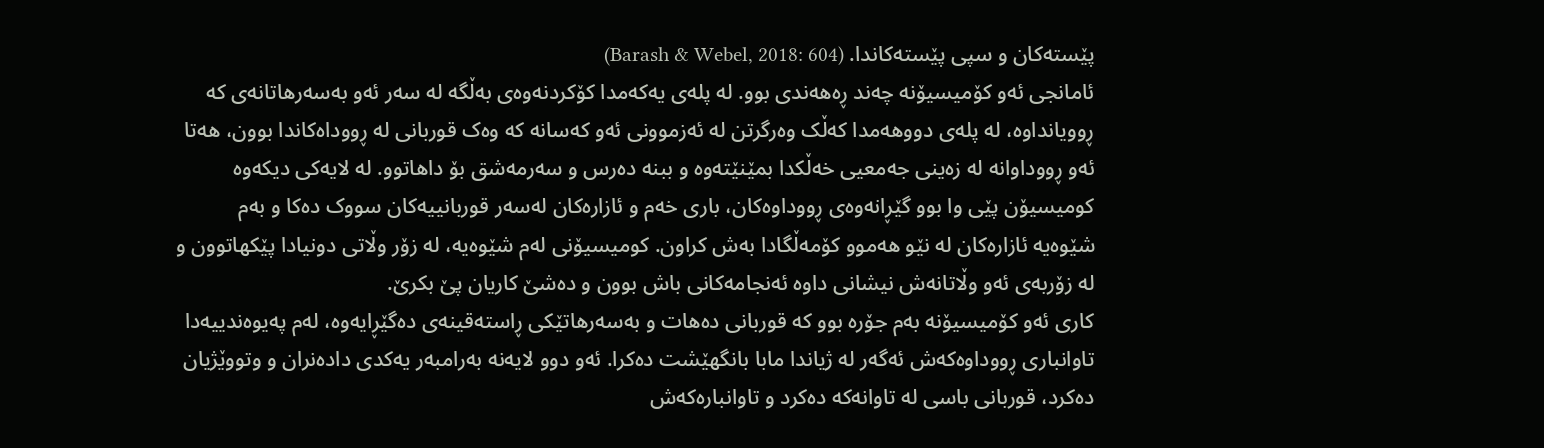پێستەکان و سپی پێستەکاندا. (Barash & Webel, 2018: 604)
ئامانجی ئەو کۆمیسیۆنە چەند ڕەهەندی بوو. لە پلەی یەکەمدا کۆکردنەوەی بەڵگە لە سەر ئەو بەسەرهاتانەی کە ڕوویانداوە، لە پلەی دووهەمدا کەڵک وەرگرتن لە ئەزموونی ئەو کەسانە کە وەک قوربانی لە ڕووداەکاندا بوون، هەتا ئەو ڕووداوانە لە زەینی جەمعیی خەڵکدا بمێنێتەوە و ببنە دەرس و سەرمەشق بۆ داهاتوو. لە لایەکی دیکەوە کومیسیۆن پێی وا بوو گێڕانەوەی ڕووداوەکان، باری خەم و ئازارەکان لەسەر قوربانییەکان سووک دەکا و بەم شێوەیە ئازارەکان لە نێو هەموو کۆمەڵگادا بەش کراون. کومیسیۆنی لەم شێوەیە، لە زۆر وڵاتی دونیادا پێکهاتوون و لە زۆربەی ئەو وڵاتانەش نیشانی داوە ئەنجامەکانی باش بوون و دەشێ کاریان پێ بکرێ.
کاری ئەو کۆمیسیۆنە بەم جۆرە بوو کە قوربانی دەهات و بەسەرهاتێکی ڕاستەقینەی دەگێڕایەوە، لەم پەیوەندییەدا تاوانباری ڕووداوەکەش ئەگەر لە ژیاندا مابا بانگهێشت دەکرا. ئەو دوو لایەنە بەرامبەر یەکدی دادەنران و وتووێژیان دەکرد، قوربانی باسی لە تاوانەکە دەکرد و تاوانبارەکەش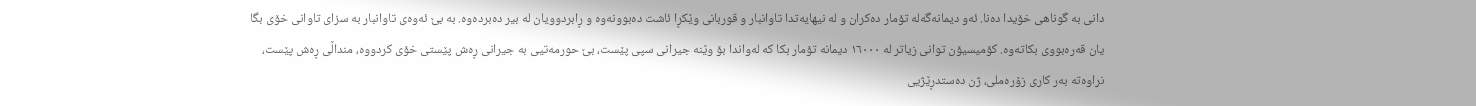دانی بە گوناهی خۆیدا دەنا. ئەو دیمانەگەلە تۆمار دەکران و لە نیهایەتدا تاوانبار و قوربانی وێکڕا ئاشت دەبوونەوە و ڕابردوویان لە بیر دەبردەوە. بە بێ ئەوەی تاوانبار بە سزای تاوانی خۆی بگا یان قەرەبووی بکاتەوە. کۆمیسیۆن توانی زیاتر لە ١٦٠٠٠ دیمانە تۆمار بکا کە لەواندا بۆ وێنە جیرانی سپی پێست، بێ حورمەتیی بە جیرانی ڕەش پێستی خۆی کردووە، منداڵی ڕەش پێست، نراوەتە بەر کاری زۆرەملی، ژن دەستدڕێژیی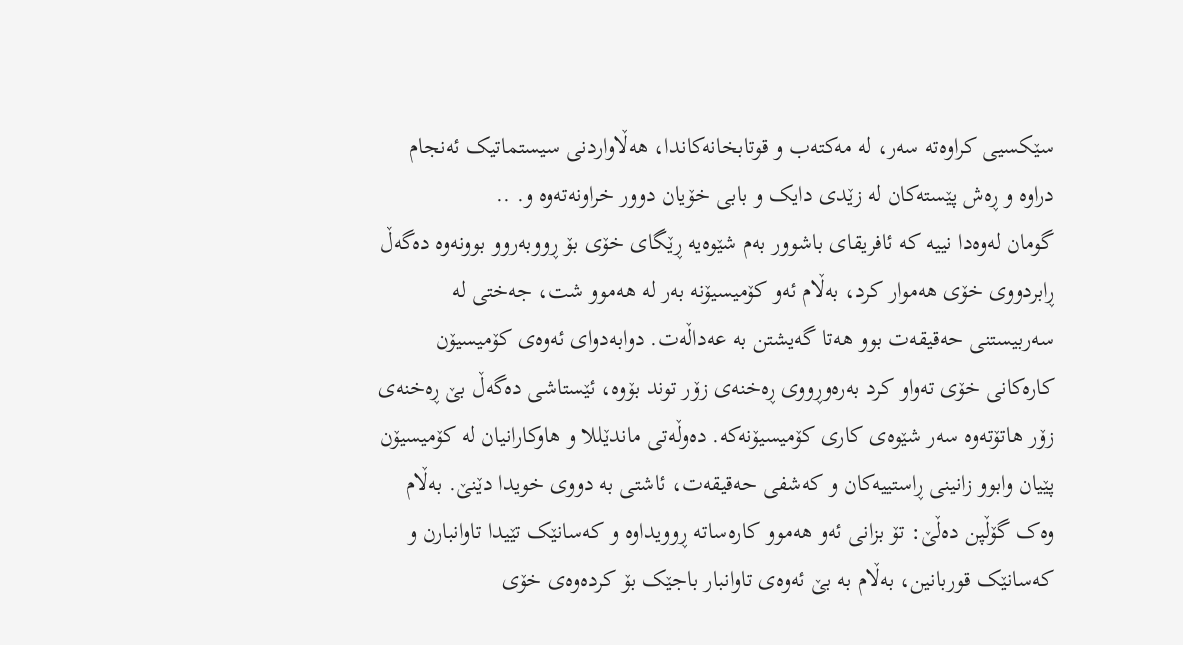سێکسیی کراوەتە سەر، لە مەکتەب و قوتابخانەکاندا، هەڵاواردنی سیستماتیک ئەنجام دراوە و ڕەش پێستەکان لە زێدی دایک و بابی خۆیان دوور خراونەتەوە و. ..
گومان لەوەدا نییە کە ئافریقای باشوور بەم شێوەیە ڕێگای خۆی بۆ ڕووبەروو بوونەوە دەگەڵ ڕابردووی خۆی هەموار کرد، بەڵام ئەو کۆمیسیۆنە بەر لە هەموو شت، جەختی لە سەربیستنی حەقیقەت بوو هەتا گەیشتن بە عەداڵەت. دوابەدوای ئەوەی کۆمیسیۆن کارەکانی خۆی تەواو کرد بەرەوڕووی ڕەخنەی زۆر توند بۆوە، ئێستاشی دەگەڵ بێ ڕەخنەی زۆر هاتۆتەوە سەر شێوەی کاری کۆمیسیۆنەکە. دەوڵەتی ماندێللا و هاوکارانیان لە کۆمیسیۆن پێیان وابوو زانینی ڕاستییەکان و کەشفی حەقیقەت، ئاشتی بە دووی خویدا دێنێ. بەڵام وەک گۆڵپن دەڵێ: تۆ بزانی ئەو هەموو کارەساتە ڕوویداوە و کەسانێک تێیدا تاوانبارن و کەسانێک قوربانین، بەڵام بە بێ ئەوەی تاوانبار باجێک بۆ کردەوەی خۆی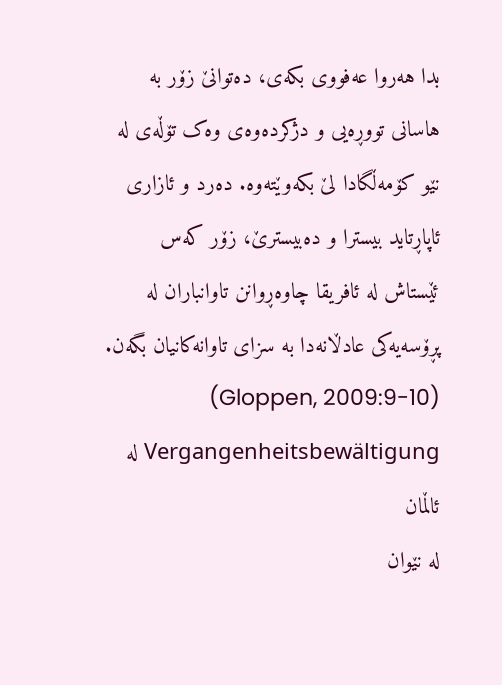بدا هەروا عەفووی بکەی، دەتوانێ زۆر بە هاسانی تووڕەیی و دژکردەوەی وەک تۆڵەی لە نێو کۆمەڵگادا لێ بکەوێتەوە. دەرد و ئازاری ئاپاڕتاید بیسترا و دەبیسترێ، زۆر کەس ئێستاش لە ئافریقا چاوەڕوانن تاوانباران لە پڕۆسەیەکی عادڵانەدا بە سزای تاوانەکانیان بگەن. (Gloppen, 2009:9-10)
Vergangenheitsbewältigung لە ئاڵمان
لە نێوان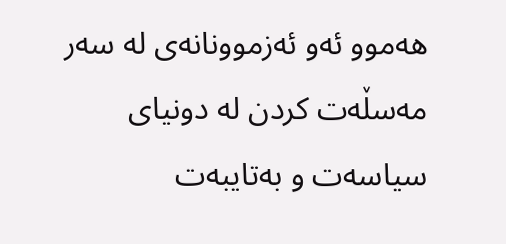هەموو ئەو ئەزموونانەی لە سەر مەسڵەت کردن لە دونیای سیاسەت و بەتایبەت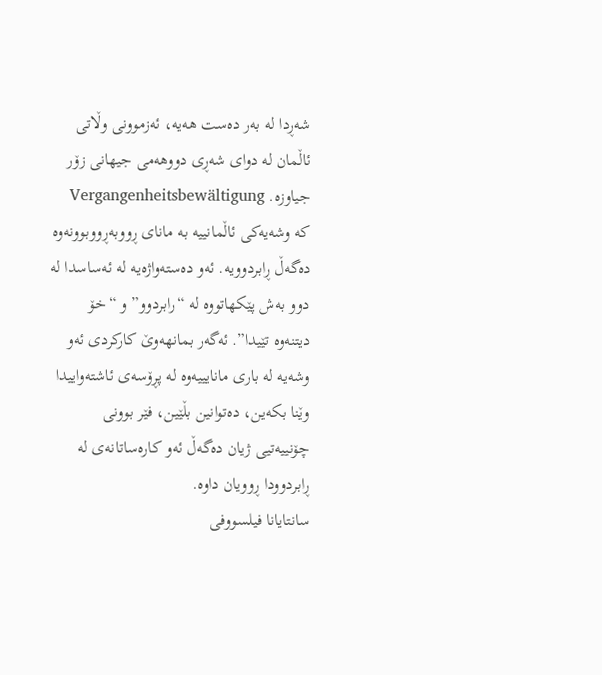شەڕدا لە بەر دەست هەیە، ئەزموونی وڵاتی ئاڵمان لە دوای شەڕی دووهەمی جیهانی زۆر جیاوزە. Vergangenheitsbewältigung کە وشەیەکی ئاڵمانییە بە مانای ڕووبەڕووبوونەوە دەگەڵ ڕابردوویە. ئەو دەستەواژەیە لە ئەساسدا لە دوو بەش پێکهاتووە لە “رابردوو” و “خۆ دیتنەوە تێیدا”. ئەگەر بمانهەوێ کارکردی ئەو وشەیە لە باری مانایییەوە لە پڕۆسەی ئاشتەواییدا وێنا بکەین، دەتوانین بڵێین، فێر بوونی چۆنییەتیی ژیان دەگەڵ ئەو کارەساتانەی لە ڕابردوودا ڕوویان داوە.
سانتایانا فیلسووفی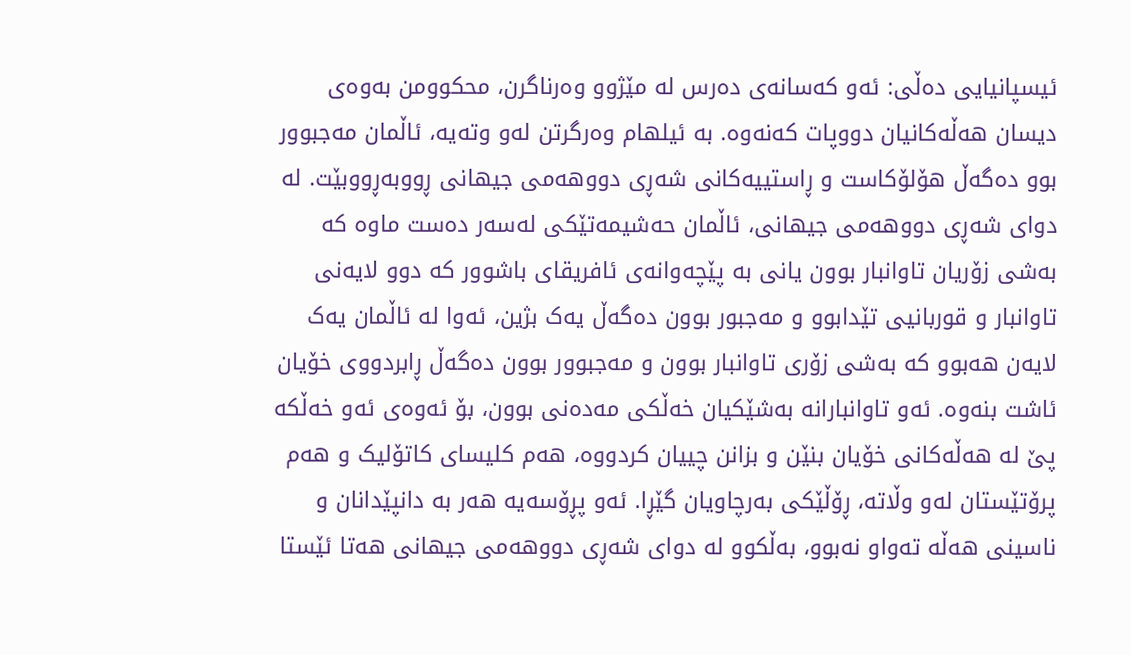ئیسپانیایی دەڵی: ئەو کەسانەی دەرس لە مێژوو وەرناگرن، محکوومن بەوەی دیسان هەڵەکانیان دووپات کەنەوە. بە ئیلهام وەرگرتن لەو وتەیە، ئاڵمان مەجبوور بوو دەگەڵ هۆلۆکاست و ڕاستییەکانی شەڕی دووهەمی جیهانی ڕووبەڕووبێت. لە دوای شەڕی دووهەمی جیهانی، ئاڵمان حەشیمەتێکی لەسەر دەست ماوە کە بەشی زۆریان تاوانبار بوون یانی بە پێچەوانەی ئافریقای باشوور کە دوو لایەنی تاوانبار و قوربانیی تێدابوو و مەجبور بوون دەگەڵ یەک بژین، ئەوا لە ئاڵمان یەک لایەن هەبوو کە بەشی زۆری تاوانبار بوون و مەجبوور بوون دەگەڵ ڕابردووی خۆیان ئاشت بنەوە. ئەو تاوانبارانە بەشێکیان خەڵکی مەدەنی بوون، بۆ ئەوەی ئەو خەڵکە پێ لە هەڵەکانی خۆیان بنێن و بزانن چییان کردووە، هەم کلیسای کاتۆلیک و هەم پرۆتێستان لەو وڵاتە، ڕۆڵێکی بەرچاویان گێڕا. ئەو پڕۆسەیە هەر بە دانپێدانان و ناسینی هەڵە تەواو نەبوو، بەڵکوو لە دوای شەڕی دووهەمی جیهانی هەتا ئێستا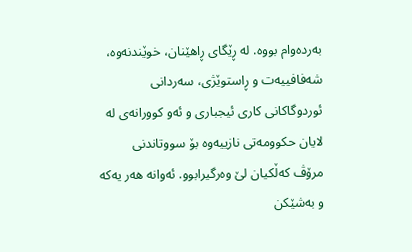بەردەوام بووە. لە ڕێگای ڕاهێنان، خوێندنەوە، شەفافییەت و ڕاستوێژی، سەردانی ئوردوگاکانی کاری ئیجباری و ئەو کوورانەی لە لایان حکوومەتی نازییەوە بۆ سووتاندنی مرۆڤ کەڵکیان لێ وەرگیرابوو. ئەوانە هەر یەکە و بەشێکن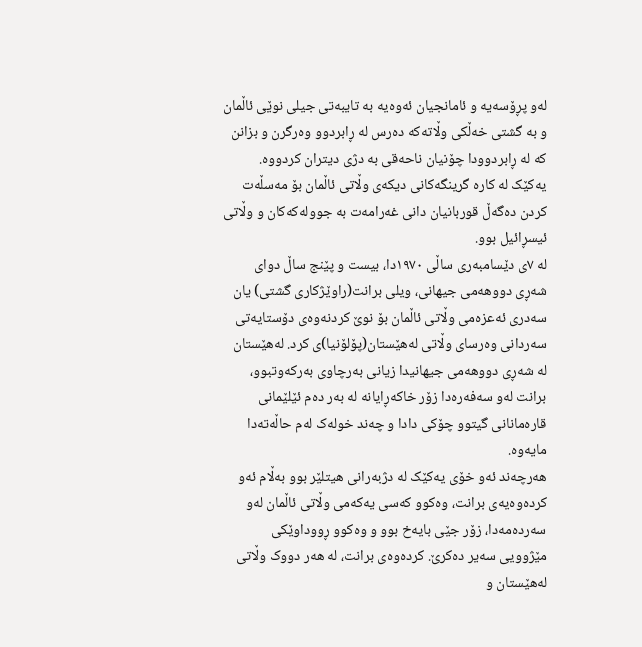لەو پڕۆسەیە و ئامانجیان ئەوەیە بە تایبەتی جیلی نوێی ئاڵمان و بە گشتی خەڵکی وڵاتەکە دەرس لە ڕابردوو وەرگرن و بزانن کە لە ڕابردوودا چۆنیان ناحەقی بە دژی دیتران کردووە. یەکێک لە کارە گرینگەکانی دیکەی وڵاتی ئاڵمان بۆ مەسڵەت کردن دەگەڵ قوربانیان دانی غەرامەت بە جوولەکەکان و وڵاتی ئیسڕائیل بوو.
لە ٧ی دێسامبەری ساڵی ١٩٧٠دا، بیست و پێنج ساڵ دوای شەڕی دووهەمی جیهانی، ویلی برانت(راوێژکاری گشتی) یان سەدری ئەعزەمی وڵاتی ئاڵمان بۆ نوێ کردنەوەی دۆستایەتی سەردانی وەرسای وڵاتی لەهێستان(پۆلۆنیا)ی کرد. لەهێستان لە شەڕی دووهەمی جیهانیدا زیانی بەرچاوی بەرکەوتبوو، برانت لەو سەفەرەدا زۆر خاکەڕایانە لە بەر دەم ئێلێمانی قارەمانانی گیتوو چۆکی دادا و چەند خولەک لەم حاڵەتەدا مایەوە.
هەرچەند ئەو خۆی یەکێک لە دژبەرانی هیتلێر بوو بەڵام ئەو کردەوەیەی برانت، وەکوو کەسی یەکەمی وڵاتی ئاڵمان لەو سەردەمەدا، زۆر جێی بایەخ بوو و وەکوو ڕووداوێکی مێژوویی سەیر دەکرێ. کردەوەی برانت، لە هەر دووک وڵاتی لەهێستان و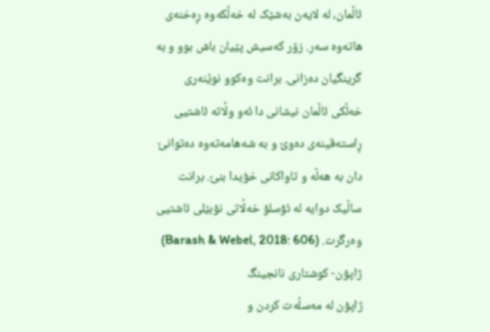ئاڵمان، لە لایەن بەشێک لە خەڵکەوە ڕەخنەی هاتەوە سەر. زۆر کەسیش پێیان باش بوو و بە گرینگیان دەزانی. برانت وەکوو نوێنەری خەڵکی ئاڵمان نیشانی دا ئەو وڵاتە ئاشتیی ڕاستەقینەی دەوێ و بە شەهامەتەوە دەتوانێ دان بە هەڵە و تاواکانی خۆیدا بنێ. برانت ساڵیک دوایە لە ئۆسلۆ خەڵاتی نۆبێلی ئاشتیی وەرگرت. (Barash & Webel, 2018: 606)
ژاپۆن- کوشتاری نانجینگ
ژاپۆن لە مەسڵەت کردن و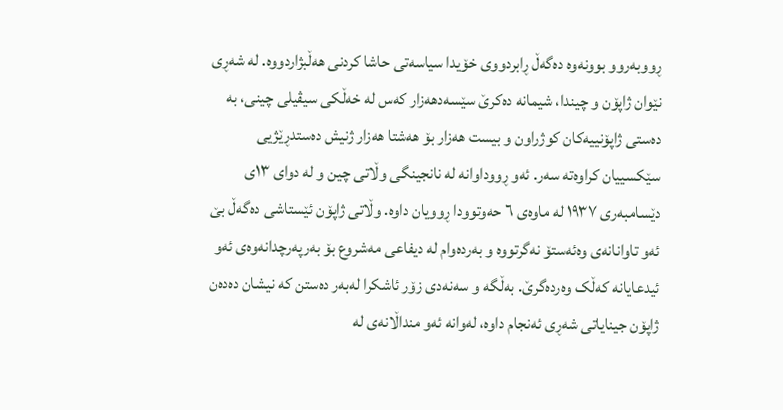ڕووبەروو بوونەوە دەگەڵ ڕابردووی خۆیدا سیاسەتی حاشا کردنی هەڵبژاردووە. لە شەڕی نێوان ژاپۆن و چیندا، شیمانە دەکرێ سێسەدهەزار کەس لە خەڵکی سیڤیلی چینی، بە دەستی ژاپۆنییەکان کوژراون و بیست هەزار بۆ هەشتا هەزار ژنیش دەستدڕێژیی سێکسییان کراوەتە سەر. ئەو ڕووداوانە لە نانجینگی وڵاتی چین و لە دوای ١٣ی دێسامبەری ١٩٣٧ لە ماوەی ٦ حەوتوودا ڕوویان داوە. وڵاتی ژاپۆن ئێستاشی دەگەڵ بێ ئەو تاوانانەی وەئەستۆ نەگرتووە و بەردەوام لە دیفاعی مەشروع بۆ بەرپەرچدانەوەی ئەو ئیدعایانە کەڵک وەردەگرێ. بەڵگە و سەنەدی زۆر ئاشکرا لەبەر دەستن کە نیشان دەدەن ژاپۆن جینایاتی شەڕی ئەنجام داوە، لەوانە ئەو منداڵانەی لە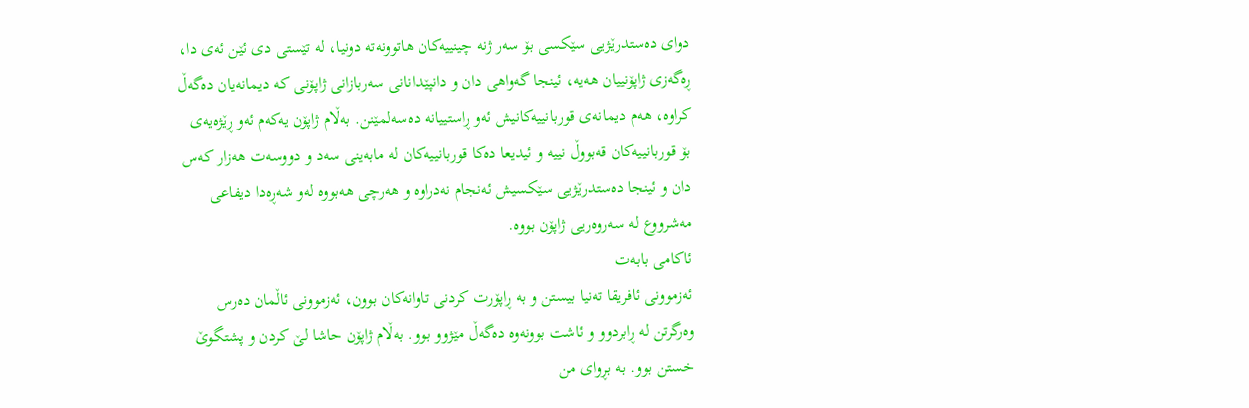دوای دەستدرێژیی سێکسی بۆ سەر ژنە چینییەکان هاتوونەتە دونیا، لە تێستی دی ئێن ئەی دا، ڕەگەزی ژاپۆنییان هەیە، ئینجا گەواهی دان و دانپێدانانی سەربازانی ژاپۆنی کە دیمانەیان دەگەڵ کراوە، هەم دیمانەی قوربانییەکانیش ئەو ڕاستییانە دەسەلمێنن. بەڵام ژاپۆن یەکەم ئەو ڕێژەیەی بۆ قوربانییەکان قەبووڵ نییە و ئیدیعا دەکا قوربانییەکان لە مابەینی سەد و دووسەت هەزار کەس دان و ئینجا دەستدرێژیی سێکسیش ئەنجام نەدراوە و هەرچی هەبووە لەو شەڕەدا دیفاعی مەشرووع لە سەروەریی ژاپۆن بووە.
ئاکامی بابەت
ئەزموونی ئافریقا تەنیا بیستن و بە ڕاپۆرت کردنی تاوانەکان بوون، ئەزموونی ئاڵمان دەرس وەرگرتن لە ڕابردوو و ئاشت بوونەوە دەگەڵ مێژوو بوو. بەڵام ژاپۆن حاشا لێ کردن و پشتگوێ خستن بوو. بە بڕوای من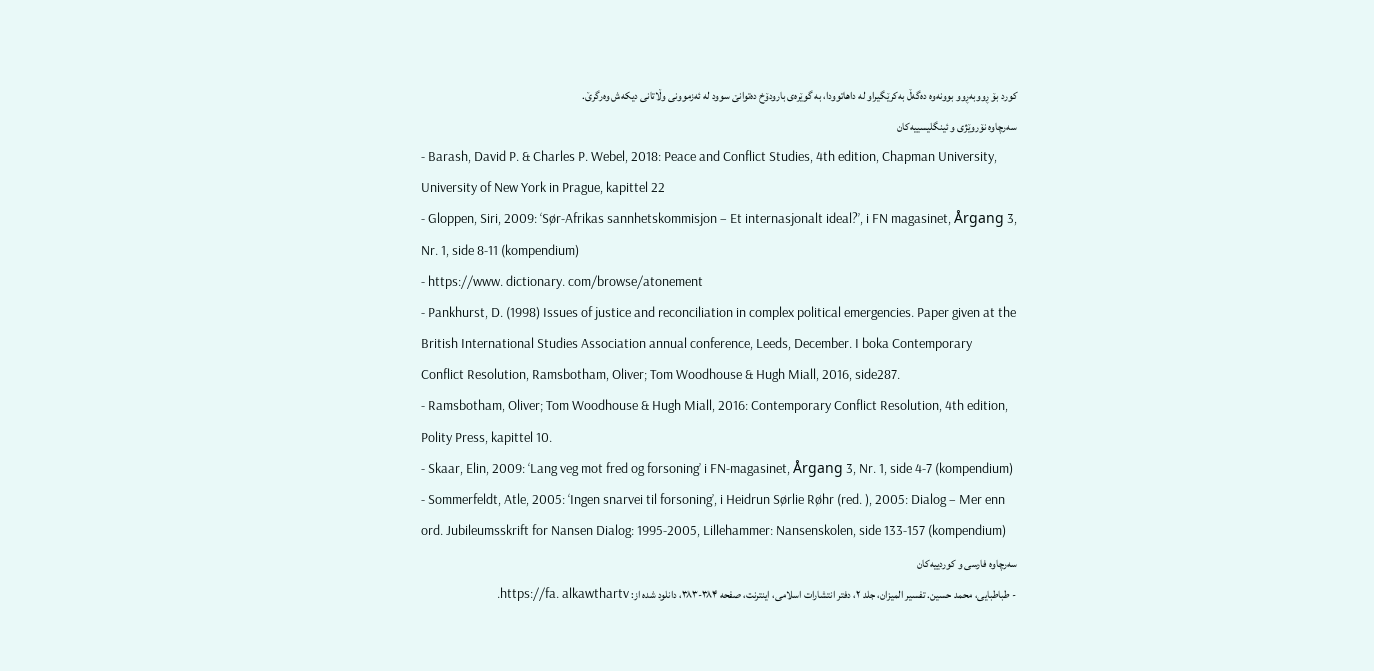کورد بۆ ڕووبەڕوو بوونەوە دەگەڵ بەکرێگیراو لە داهاتوودا، بە گوێرەی بارودۆخ دەتوانێ سوود لە ئەزموونی وڵاتانی دیکەش وەرگرێ.
سەرچاوە نۆروێژی و ئینگلیسییەکان
- Barash, David P. & Charles P. Webel, 2018: Peace and Conflict Studies, 4th edition, Chapman University, University of New York in Prague, kapittel 22
- Gloppen, Siri, 2009: ‘Sør-Afrikas sannhetskommisjon – Et internasjonalt ideal?’, i FN magasinet, Årgang 3, Nr. 1, side 8-11 (kompendium)
- https://www. dictionary. com/browse/atonement
- Pankhurst, D. (1998) Issues of justice and reconciliation in complex political emergencies. Paper given at the British International Studies Association annual conference, Leeds, December. I boka Contemporary Conflict Resolution, Ramsbotham, Oliver; Tom Woodhouse & Hugh Miall, 2016, side287.
- Ramsbotham, Oliver; Tom Woodhouse & Hugh Miall, 2016: Contemporary Conflict Resolution, 4th edition, Polity Press, kapittel 10.
- Skaar, Elin, 2009: ‘Lang veg mot fred og forsoning’ i FN-magasinet, Årgang 3, Nr. 1, side 4-7 (kompendium)
- Sommerfeldt, Atle, 2005: ‘Ingen snarvei til forsoning’, i Heidrun Sørlie Røhr (red. ), 2005: Dialog – Mer enn ord. Jubileumsskrift for Nansen Dialog: 1995-2005, Lillehammer: Nansenskolen, side 133-157 (kompendium)
سەرچاوە فارسی و کوردییەکان
- طباطبایی، محمد حسین. تفسیر المیزان، جلد ۲، دفتر انتشارات اسلامی، اینترنت، صفحه ۳۸۴-۳۸۳، دانلود شدە از: https://fa. alkawthartv.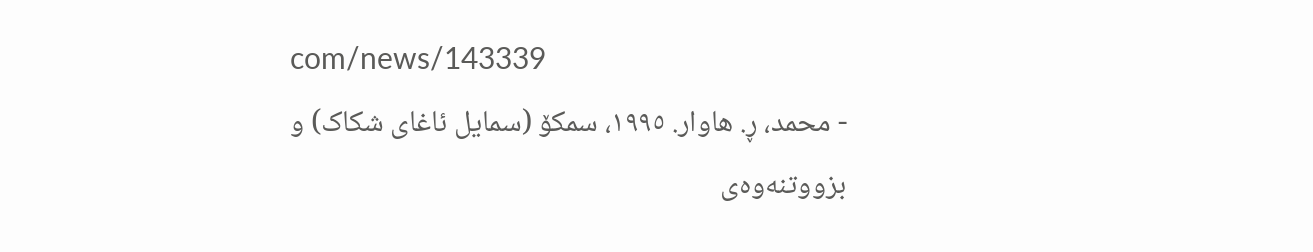com/news/143339
- محمد، ڕ. هاوار. ١٩٩٥، سمکۆ (سمایل ئاغای شکاک) و بزووتنەوەی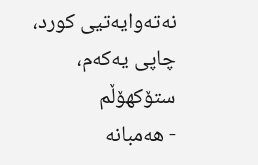نەتەوایەتیی کورد، چاپی یەکەم، ستۆکهۆڵم
- هەمبانە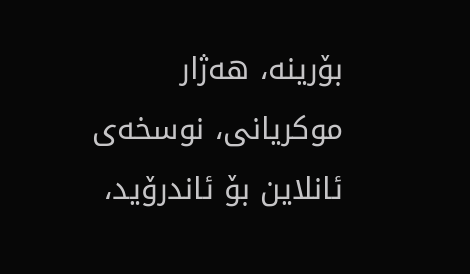بۆرینە، هەژار موکریانی، نوسخەی ئانلاین بۆ ئاندرۆید،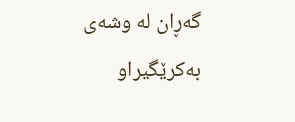گەڕان لە وشەی بەکرێگیراو